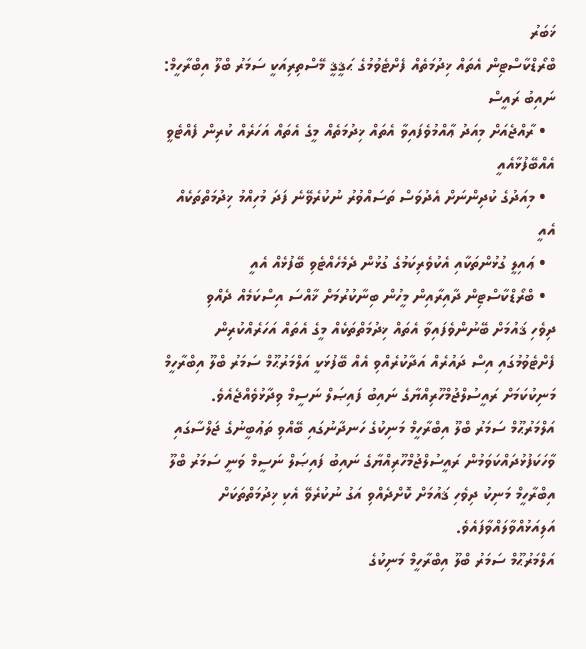ޚަބަރު
ބްރޯޑްކާސްޓިން އެތައް ޚިދުމަތެއް ފެށްޓެވުމުގެ ޙަޤީޤީ މޭސްތިރިއަކީ ސަމަރު ބްލޫ އިބްރާހީމް: ނައިބު ރައީސް
  • ރާއްޖެއަށް މިއަދު ޢާއްމުވެފައިވާ އެތައް ޚިދުމަތެއް މީގެ އެތައް އަހަރެއް ކުރިން ފެއްޓެވީ އެއްބޭފުޅާއެއީ
  • މިއަދުގެ ކުދިންނަށް އެދުވަސް ތަސައްވުރު ނުކުރެވޭނެ ފަދަ މުހިއްމު ޚިދުމަތްތަކެއް އެއީ
  • ޢައިލީ ގުޅުންތަކާއި އެކުވެރިކަމުގެ ގުޅުން ދެމެހެއްޓެވި ބޭފުޅެއް އެއީ
  • ބްރޯޑްކާސްޓިން ދާއިރާއިން މީހުން ބިނާކުރުމަށް ޚާއްސަ އިސްކަމެއް ދެއްވި
ދިވެހި ޤައުމަށް ބޭނުންވެފައިވާ އެތައް ޚިދުމަތްތަކެއް މީގެ އެތައް އަހަރެއްކުރިން ފެށްޓެވުމުގައި އިސް ދައުރެއް އަދާކުރެއްވި އެއް ބޭފުޅަކީ އަލްމަރުޙޫމް ސަމަރު ބްލޫ އިބްރާހީމް މަނިކުކަމަށް ރައީސުލްޖުމްހޫރިއްޔާގެ ނައިބު ފައިޞަލް ނަސީމް ވިދާޅުވެއްޖެއެވެ.
އަލްމަރުޙޫމް ސަމަރު ބްލޫ އިބްރާހީމް މަނިކުގެ ހަނދާނުގައި ބޭއްވި ތަޢުބީނުގެ ޖަލްސާގައި ވާހަކަފުޅުދައްކަވަމުން ރައީސުލްޖުމްހޫރިއްޔާގެ ނައިބު ފައިޞަލް ނަސީމް ވަނީ ސަމަރު ބްލޫ އިބްރާހީމް މަނިކު ދިވެހި ޤައުމަށް ކޮށްދެއްވި އަގު ނުކުރެވޭ އެކި ޚިދުމަތްތަކަށް އަލިއަޅުއްވާލައްވާފައެވެ.
އަލްމަރުޙޫމް ސަމަރު ބްލޫ އިބްރާހީމް މަނިކުގެ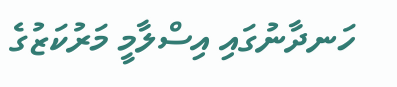ހަނދާނުގައި އިސްލާމީ މަރުކަޒުގެ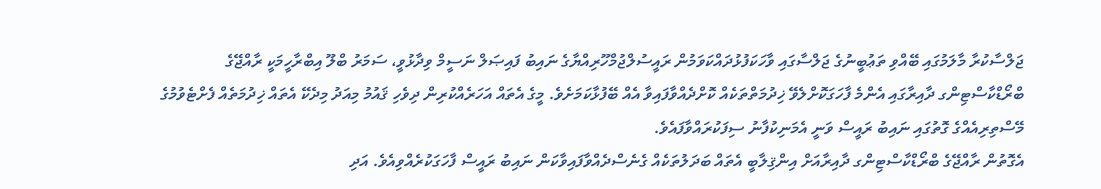ޖަލްސާކުރާ މާލަމުގައި ބޭއްވި ތަޢުބީނުގެ ޖަލްސާގައި ވާހަކަފުޅުދައްކަވަމުން ރައީސުލްޖުމްހޫރިއްޔާގެ ނައިބު ފައިޞަލް ނަސީމް ވިދާޅުވީ، ސަމަރު ބްލޫ އިބްރާހީމަކީ ރާއްޖޭގެ ބްރޯޑްކާސްޓިންގ ދާއިރާގައި އެންމެ ފާހަގަކޮށްލެވޭ ޚިދުމަތްތަކެއް ކޮށްދެއްވާފައިވާ އެއް ބޭފުޅާކަމަށެވެ. މީގެ އެތައް އަހަރެއްކުރިން ދިވެހި ޤައުމު މިއަދު މިދެކޭ އެތައް ޚިދުމަތެއް ފެށްޓެވުމުގެ މޭސްތިރިއެއްގެ ގޮތުގައި ނައިބު ރައީސް ވަނީ އެމަނިކުފާނު ސިފަކުރައްވާފައެވެ.
އެގޮތުން ރާއްޖޭގެ ބްރޯޑްކާސްޓިންގ ދާއިރާއަށް އިންޤިލާބީ އެތައް ބަދަލުތަކެއް ގެނެސްދެއްވާފައިވާކަން ނައިބު ރައީސް ފާހަގަކުރެއްވިއެވެ. އަދި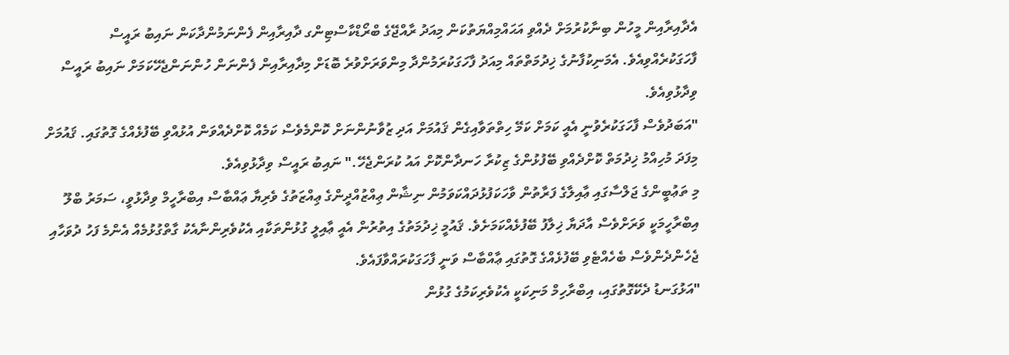އެދާއިރާއިން މީހުން ބިނާކުރުމަށް ދެއްވި އަޙައްމިއްޔަތުކަން މިއަދު ރާއްޖޭގެ ބްރޯޑްކާސްޓިންގ ދާއިރާއިން ފެންނަމުންދާކަން ނައިބު ރައީސް ފާހަގަކުރެއްވިއެވެ. އެމަނިކުފާނުގެ ޚިދުމަތްތައް މިއަދު ފާހަގަކުރަމުންދާ މިންވަރަށްވުރެ ބޮޑަށް މިދާއިރާއިން ފެންނަން ހުންނަންޖެހޭކަމަށް ނައިބު ރައީސް ވިދާޅުވިއެވެ.
"އަބަދުވެސް ފާހަގަކުރެވުނީ އެއީ ކަމަށް ކަމޭ ހިތްތަވާއިގެން ޤައުމަށް އަދި ޒުވާނުންނަށް ކޮންމެވެސް ކަމެއް ކޮށްދެއްވަން އުޅުއްވި ބޭފުޅެއްގެ ގޮތުގައި. ޤައުމަށް މިފަދަ މުހިއްމު ޚިދުމަތް ކޮށްދެއްވި ބޭފުޅުންގެ ޒިކުރާ ހަނދާންކޮށް އައު ކުރަންޖެހޭ." ނައިބު ރައީސް ވިދާޅުވިއެވެ.
މި ތަޢުބީންގެ ޖަލްސާގައި ޢާއިލާގެ ފަރާތުން ވާހަކަފުޅުދައްކަވަމުން ނިޝާން ޢިއްޒުއްދީންގެ ޢިއްޒަތުގެ ވެރިޔާ ޢައްބާސް އިބްރާހީމް ވިދާޅުވީ، ސަމަރު ބްލޫ އިބްރާހީމަކީ ވަރަށްވެސް އާދަޔާ ޚިލާފު ބޭފުޅެއްކަމަށެވެ. ޤައުމީ ޚިދުމަތުގެ އިތުރުން އެއީ ޢާއިލީ ގުޅުންތަކާއި އެކުވެރިންނާއެކު ގާތްގުޅުމެއް އެންމެ ފަހު ދުވަހާއި ޖެހެންދެންވެސް ބެހެއްޓެވި ބޭފުޅެއްގެ ގޮތުގައި ޢާއްބާސް ވަނީ ފާހަގަކުރައްވާފައެވެ.
"އަޅުގަނޑު ދެކޭގޮތުގައި، އިބްރާހިމް މަނިކަކީ އެކުވެރިކަމުގެ ގުޅުން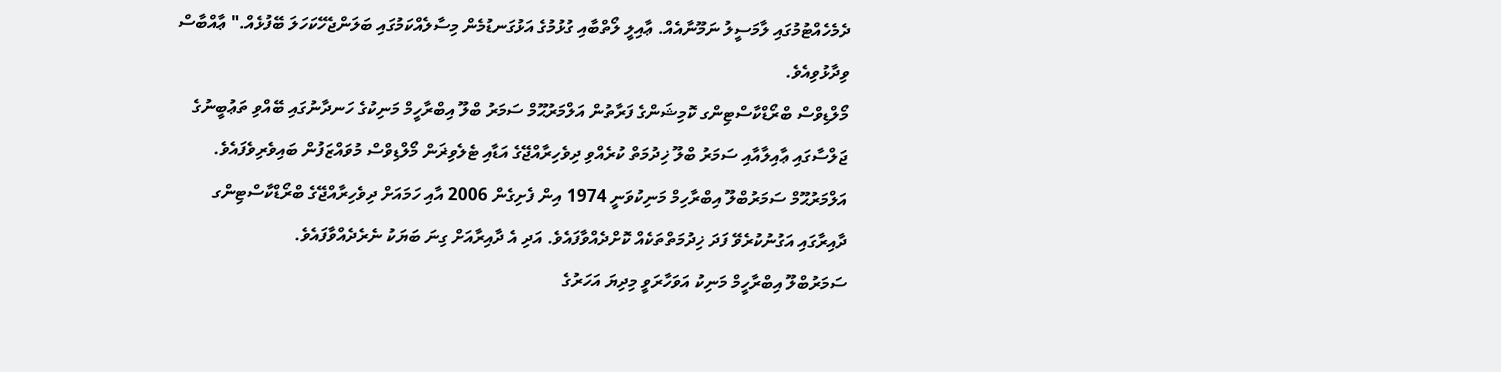ދެމެހެއްޓުމުގައި ލާމަސީލު ނަމޫނާއެއް. ޢާއިލީ ލޯތްބާއި ގުޅުމުގެ އަޅުގަނޑުމެން މިސާލެއްކަމުގައި ބަލަންޖެހޭކަހަލަ ބޭފުޅެއް." ޢާއްބާސް ވިދާޅުވިއެވެ.
މޯލްޑިވްސް ބްރޯޑްކާސްޓިންގ ކޮމިޝަންގެ ފަރާތުން އަލްމަރުޙޫމް ސަމަރު ބްލޫ އިބްރާހީމް މަނިކުގެ ހަނދާނުގައި ބޭއްވި ތަޢުބީނުގެ ޖަލްސާގައި ޢާއިލާއާއި ސަމަރު ބްލޫ ޚިދުމަތް ކުރެއްވި ދިވެހިރާއްޖޭގެ އަޑާއި ޓެލެވިޜަން މޯލްޑިވްސް މުވައްޒަފުން ބައިވެރިވެފައެވެ.
އަލްމަރުޙޫމް ސަމަރުބްލޫ އިބްރާހިމް މަނިކުވަނީ 1974 އިން ފެށިގެން 2006 އާއި ހަމައަށް ދިވެހިރާއްޖޭގެ ބްރޯޑްކާސްޓިންގ ދާއިރާގައި އަގުނުކުރެވޭ ފަދަ ޚިދުމަތްތަކެއް ކޮށްދެއްވާފައެވެ. އަދި އެ ދާއިރާއަށް ގިނަ ބަޔަކު ނެރެދެއްވާފައެވެ.
ސަމަރުބްލޫ އިބްރާހީމް މަނިކު އަވަހާރަވީ މިދިޔަ އަހަރުގެ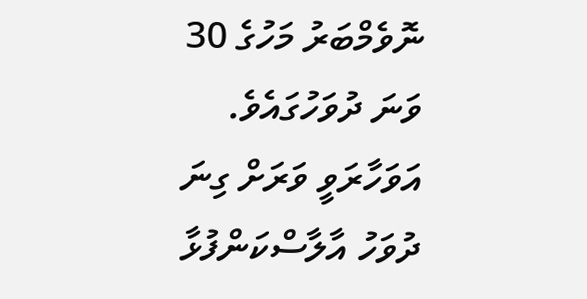ނޮވެމްބަރު މަހުގެ 30 ވަނަ ދުވަހުގައެވެ. އަވަހާރަވީ ވަރަށް ގިނަ ދުވަހު އާލާސްކަންފުޅާ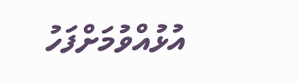އުޅުއްވުމަށްފަހު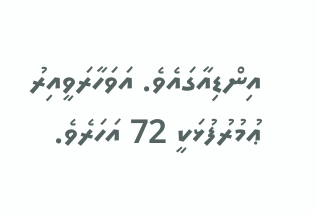އިންޑިއާގައެވެ. އަވަހާރަވީއިރު ޢުމުރުފުޅަކީ 72 އަހަރެވެ.